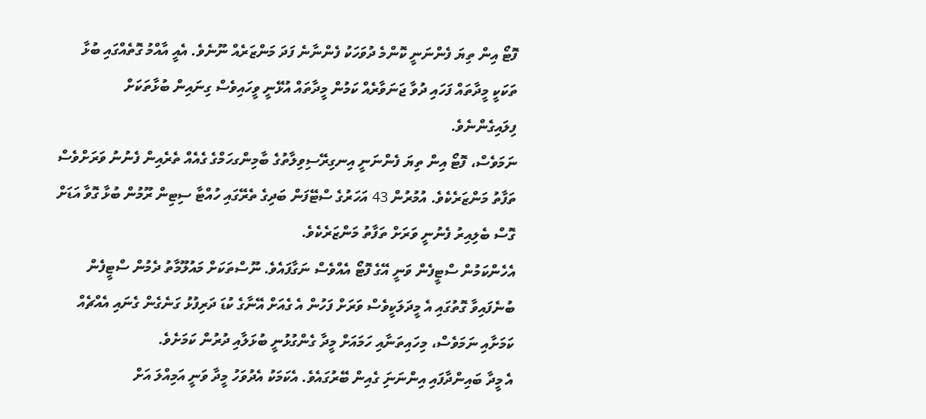ފޮޓޯ އިން ތިޔަ ފެންނަނީ ކޮންމެ ދުވަހަކު ފެންނާނެ ފަދަ މަންޒަރެއް ނޫނެވެ. އެއީ އާއްމު ގޮތެއްގައި ބުޅާ ތަކަކީ މީދާތައް ފަހައި ދުވާ ޖަނަވާރެއް ކަމުން މީދާތައް އުޅޭނީ ވީހައިވެސް ގިނައިން ބުޅާތަކަށް ފިލައިގެންނެވެ.
ނަމަވެސް، ފޮޓޯ އިން ތިޔަ ފެންނަނީ އިނގިރޭސިވިލާތުގެ ބާމިންގހަމްގެ ގެއެއް ތެރެއިން ފެނުނު ވަރަށްވެސް ތަފާތު މަންޒަރެކެވެ. އުމުރުން 43 އަހަރުގެ ސްޓޭފަން ބަދިގެ ތެރޭގައި ހުއްޓާ ސިޓިން ރޫމުން ބުޅާ ގޮވާ އަޑަށް ގޮސް ބެލިއިރު ފެނުނީ ވަރަށް ތަފާތު މަންޒަރެކެވެ.
އެހެންކަމުން ސްޓީފެން ވަނީ އޭގެ ފޮޓޯ އެއްވެސް ނަގާފައެވެ. ނޫސްތަކަށް މައުލޫމާތު ދެމުން ސްޓީފެން ބުނެފައިވާ ގޮތުގައި އެ މީދަލަކީވެސް ވަރަށް ފަހުން އެ ގެއަށް އޭނާގެ ކުޑަ ދަރިފުޅު ގަނެގެން ގެނައި އެއްޗެއް ކަމަށާއި ނަމަވެސް، މިހައިތަނާއި ހަމައަށް މީދާ ގެންގުޅުނީ ބުޅަލާއި ދުރުން ކަމަށެވެ.
އެ މީދާ ބައިންދާފައި އިންނަނަި ގެއިން ބޭރުގައެވެ. އެކަމަކު އެދުވަހު މީދާ ވަނީ އަމިއްލަ އަށް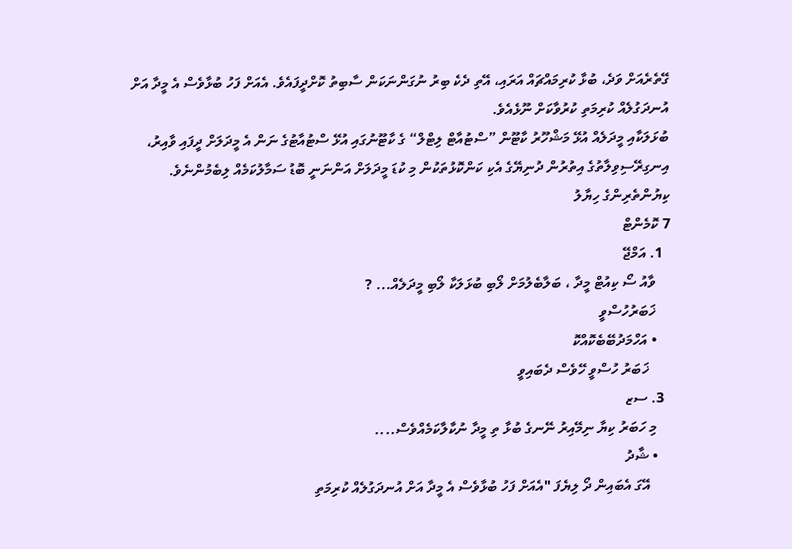ގޭތެރެއަށް ވަދެ، ބުޅާ ކުރިމައްޗައް އަރައި، އޭތި ދެކެ ބިރު ނުގަންނަކަން ސާބިތު ކޮށްދީފައެވެ. އެއަށް ފަހު ބުޅާވެސް އެ މީދާ އަށް އުނދަގުލެއް ކުރިމަތި ކުރުވާކަށް ނޫޅެއެވެ.
ބުޅަލަކާއި މީދަލެއް އުޅޭ މަޝްހޫރު ކާޓޫން ”ސްޓުއާޓް ލިޓްލް“ ގެ ކާޓޫނުގައި އުޅޭ ސްޓުއާޓުގެ ނަން އެ މީދަލަށް ދީފައި ވާއިރު، އިނގިރޭސިވިލާތުގެ އިތުރުން ދުނިޔޭގެ އެކި ކަންކޮޅުތަކުން މި ކުޑަ މީދަލަށް އަންނަނީ ބޮޑު ސަމާލުކަމެއް ލިބެމުންނެވެ.
ކިޔުންތެރިންގެ ހިޔާލު
7 ކޮމެންޓް
  1. އަމްޖޭ
    ވާއު ސޯ ކިއުޓް މީދާ ، ބަލާބެލުމަށް ލޯބި ބުޅަލަކާ ލޯބި މީދަލެއް... ?
    ޚަބަރުހުސްވީ
    • އަހްމަދުބޭބެކޮއްކޮ
      ޚަބަރު ހުސްވީ ހޭވެސް ދެބައިވީ
  3. ސޒ
    މި ހަބަރު ކިޔާ ނިމޭއިރު ނޭނގެ ބުޅާ ތި މީދާ ނުކާލާކަމެއްވެސް....
    • ޝާދު
      އޭގަ އެބައިން ދޯ ލިޔެފަ "އެއަށް ފަހު ބުޅާވެސް އެ މީދާ އަށް އުނދަގުލެއް ކުރިމަތި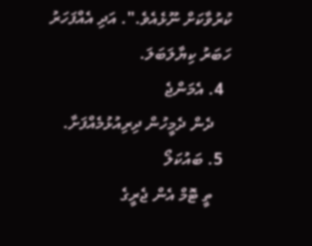ކުރުވާކަށް ނޫޅެއެވެ.". އަދި އެއްފަހަރު ހަބަރު ކިޔާލަބަލަ.
  4. އެމަންޖެ
    ދެން ދެމީހުން ދިރިއުޅުމެއްފަށާ.
  5. ބައުކަލޯ
    ތީ ޓޮމް އެން ޖެރީގެ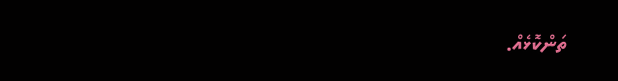ތަންކޮޅެއް.